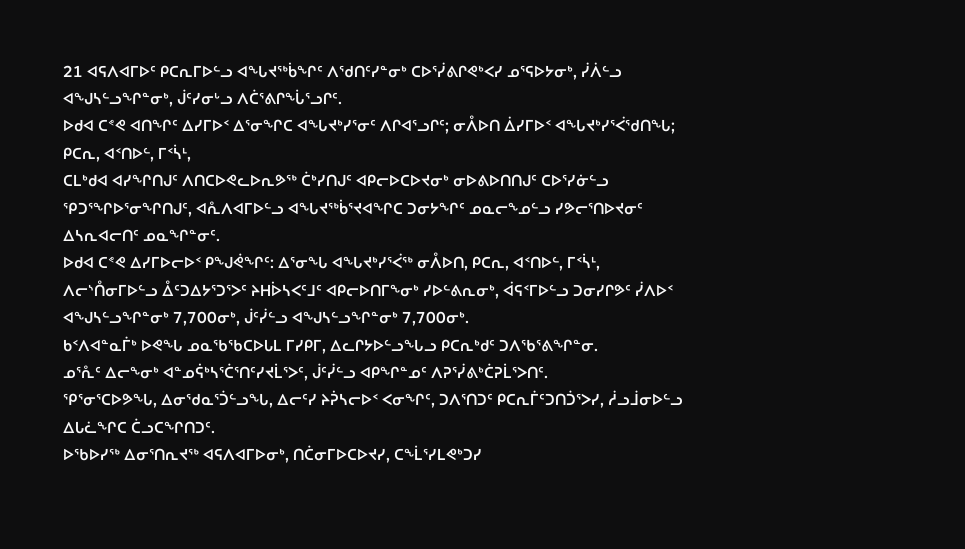21 ᐊᕋᐱᐊᒥᐅᑦ ᑭᑕᕆᒥᐅᓪᓗ ᐊᖓᔪᖅᑳᖏᑦ ᐱᖁᑎᑦᓯᓐᓂᒃ ᑕᐅᕐᓰᕕᒋᕙᒃᐸᓯ ᓄᕐᕋᐅᔭᓂᒃ, ᓰᐲᓪᓗ ᐊᖑᓴᓪᓗᖏᓐᓂᒃ, ᒎᑦᓯᓂᒡᓗ ᐱᑖᕐᕕᒋᖔᕐᓗᒋᑦ.
ᐅᑯᐊ ᑕᕝᕙ ᐊᑎᖏᑦ ᐃᓯᒥᐅᑉ ᐃᕐᓂᖏᑕ ᐊᖓᔪᒃᓯᕐᓂᑦ ᐱᒋᐊᕐᓗᒋᑦ; ᓂᐰᐅᑎ ᐄᓯᒥᐅᑉ ᐊᖓᔪᒃᓯᕐᐹᖁᑎᖓ; ᑭᑕᕆ, ᐊᑉᑎᐅᓪ, ᒥᑉᓵᒻ,
ᑕᒪᒃᑯᐊ ᐊᓯᖏᑎᒍᑦ ᐱᑎᑕᐅᕙᓚᐅᕆᕗᖅ ᑖᒃᓯᑎᒍᑦ ᐊᑭᓕᐅᑕᐅᔪᓂᒃ ᓂᐅᕕᐅᑎᑎᒍᑦ ᑕᐅᕐᓯᓃᓪᓗ ᕿᑐᕐᖏᐅᕐᓂᖏᑎᒍᑦ, ᐊᕅᐱᐊᒥᐅᓪᓗ ᐊᖓᔪᖅᑳᕐᔪᐊᖏᑕ ᑐᓂᔭᖏᑦ ᓄᓇᓕᖕᓄᓪᓗ ᓯᕗᓕᕐᑎᐅᔪᓂᑦ ᐃᓴᕆᐊᓕᑎᑦ ᓄᓇᖏᓐᓂᑦ.
ᐅᑯᐊ ᑕᕝᕙ ᐃᓯᒥᐅᓕᐅᑉ ᑭᖑᕚᖏᑦ: ᐃᕐᓂᖓ ᐊᖓᔪᒃᓯᕐᐹᖅ ᓂᐰᐅᑎ, ᑭᑕᕆ, ᐊᑉᑎᐅᓪ, ᒥᑉᓵᒻ,
ᐱᓕᔅᑍᓂᒥᐅᓪᓗ ᐂᑦᑐᐃᔭᕐᑐᕐᐳᑦ ᔨᕼᐆᓴᐸᑦᒧᑦ ᐊᑭᓕᐅᑎᒥᖕᓂᒃ ᓯᐅᓪᕕᕆᓂᒃ, ᐋᕋᑉᒥᐅᓪᓗ ᑐᓂᓯᒋᕗᑦ ᓰᐱᐅᑉ ᐊᖑᓴᓪᓗᖏᓐᓂᒃ 7,700ᓂᒃ, ᒎᑦᓰᓪᓗ ᐊᖑᓴᓪᓗᖏᓐᓂᒃ 7,700ᓂᒃ.
ᑲᑉᐱᐊᓐᓇᒦᒃ ᐅᕙᖓ ᓄᓇᖃᖃᑕᐅᒐᒪ ᒥᓯᑭᒥ, ᐃᓚᒋᔭᐅᓪᓗᖓᓗ ᑭᑕᕆᒃᑯᑦ ᑐᐱᖃᕐᕕᖏᓐᓂ.
ᓄᕐᕅᑦ ᐃᓕᖕᓂᒃ ᐊᓐᓄᕌᒃᓴᕐᑖᕐᑎᑦᓯᔪᒫᕐᐳᑦ, ᒎᑦᓰᓪᓗ ᐊᑭᖏᓐᓄᑦ ᐱᕈᕐᓰᕕᒃᑖᕈᒫᕐᐳᑎᑦ.
ᕿᕐᓂᕐᑕᐅᕗᖓ, ᐃᓂᖁᓇᕐᑑᓪᓗᖓ, ᐃᓕᑦᓯ ᔨᕉᓴᓕᐅᑉ ᐸᓂᖏᑦ, ᑐᐱᕐᑎᑐᑦ ᑭᑕᕆᒦᑦᑐᑎᑑᕐᐳᓯ, ᓲᓗᒨᓂᐅᓪᓗ ᐃᒐᓛᖏᑕ ᑖᓗᑕᖏᑎᑐᑦ.
ᐅᖃᐅᓯᖅ ᐃᓂᕐᑎᕆᔪᖅ ᐊᕋᐱᐊᒥᐅᓂᒃ, ᑎᑖᓂᒥᐅᑕᐅᔪᓯ, ᑕᖕᒫᕐᓯᒪᕙᒃᑐᓯ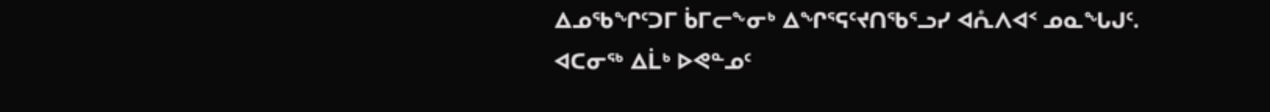ᐃᓄᖃᖏᑦᑐᒥ ᑳᒥᓕᖕᓂᒃ ᐃᖏᕐᕋᑦᔪᑎᖃᕐᓗᓯ ᐊᕅᐱᐊᑉ ᓄᓇᖓᒍᑦ.
ᐊᑕᓂᖅ ᐃᒫᒃ ᐅᕙᓐᓄᑦ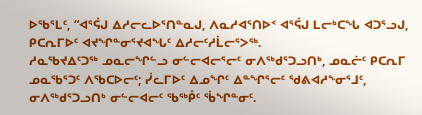ᐅᖃᕐᒪᑦ, “ᐊᕐᕌᒍ ᐃᓱᓕᓚᐅᕐᑎᓐᓇᒍ, ᐱᓇᓱᐊᕐᑎᐅᑉ ᐊᕐᕌᒍ ᒪᓕᒃᑕᖓ ᐊᑐᕐᓗᒍ, ᑭᑕᕆᒥᐅᑦ ᐊᔪᖏᓐᓂᕐᔪᐊᖓᑦ ᐃᓱᓕᑦᓱᒫᓕᕐᐳᖅ.
ᓱᓇᖃᔪᐃᑦᑐᖅ ᓄᓇᓕᖏᓪᓗ ᓂᓪᓕᐊᓕᕐᓕᑦ ᓂᐱᖅᑯᕐᑐᓗᑎᒃ, ᓄᓇᓖᑦ ᑭᑕᕆᒥ ᓄᓇᖃᕐᑐᑦ ᐱᖃᑕᐅᓕᑦ; ᓰᓚᒥᐅᑦ ᐃᓄᖏᑦ ᐃᓐᖏᕐᓕᑦ ᖁᕕᐊᓱᖕᓂᕐᒧᑦ, ᓂᐱᖅᑯᕐᑐᓗᑎᒃ ᓂᓪᓕᐊᓕᑦ ᖃᖅᑬᑦ ᖄᖏᓐᓂᑦ.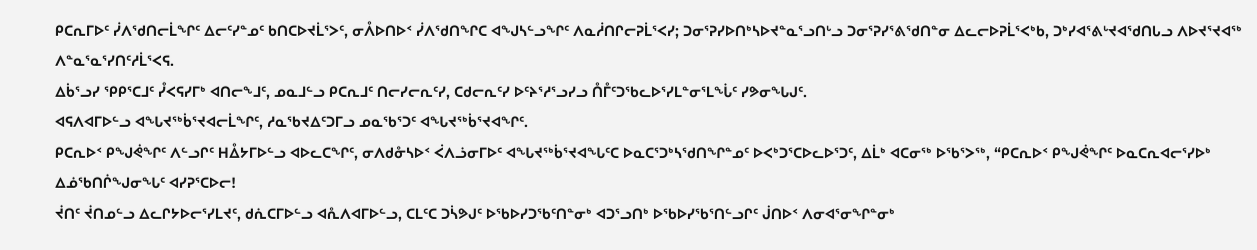ᑭᑕᕆᒥᐅᑦ ᓰᐱᖁᑎᓕᒫᖏᑦ ᐃᓕᑦᓯᓐᓄᑦ ᑲᑎᑕᐅᔪᒫᕐᐳᑦ, ᓂᐰᐅᑎᐅᑉ ᓰᐱᖁᑎᖏᑕ ᐊᖑᓴᓪᓗᖏᑦ ᐱᓇᓲᑎᒋᓕᕈᒫᕐᐸᓯ; ᑐᓂᕐᕈᓯᐅᑎᒃᓴᐅᔪᓐᓇᕐᓗᑎᒡᓗ ᑐᓂᕐᕈᓯᕐᕕᖁᑎᓐᓂ ᐃᓚᓕᐅᕈᒫᕐᐸᒃᑲ, ᑐᒃᓯᐊᕐᕕᒡᔪᐊᖁᑎᒐᓗ ᐱᐅᔪᕐᔪᐊᖅ ᐱᓐᓇᕐᓇᕐᓯᑎᑦᓱᒫᕐᐸᕋ.
ᐃᑳᕐᓗᓯ ᕿᑭᕐᑕᒧᑦ ᓮᐸᕋᓯᒥᒃ ᐊᑎᓕᖕᒧᑦ, ᓄᓇᒧᓪᓗ ᑭᑕᕆᒧᑦ ᑎᓕᓯᓕᕆᑦᓯ, ᑕᑯᓕᕆᑦᓯ ᐅᑦᔨᕐᓱᕐᓗᓯᓗ ᑍᒤᑦᑐᖃᓚᐅᕐᓯᒪᓐᓂᕐᒪᖔᑦ ᓯᕗᓂᖓᒍᑦ.
ᐊᕋᐱᐊᒥᐅᓪᓗ ᐊᖓᔪᖅᑳᕐᔪᐊᓕᒫᖏᑦ, ᓱᓇᖃᔪᐃᑦᑐᒥᓗ ᓄᓇᖃᕐᑐᑦ ᐊᖓᔪᖅᑳᕐᔪᐊᖏᑦ.
ᑭᑕᕆᐅᑉ ᑭᖑᕚᖏᑦ ᐱᓪᓗᒋᑦ ᕼᐂᔭᒥᐅᓪᓗ ᐊᐅᓚᑕᖏᑦ, ᓂᐱᑯᓁᓴᐅᑉ ᐹᐱᓘᓂᒥᐅᑦ ᐊᖓᔪᖅᑳᕐᔪᐊᖓᑦᑕ ᐅᓇᑕᕐᑐᒃᓴᖁᑎᖏᓐᓄᑦ ᐅᐸᒃᑐᕐᑕᐅᓚᐅᕐᑐᑦ, ᐃᒫᒃ ᐊᑕᓂᖅ ᐅᖃᕐᐳᖅ, “ᑭᑕᕆᐅᑉ ᑭᖑᕚᖏᑦ ᐅᓇᑕᕆᐊᓕᕐᓯᐅᒃ ᐃᓅᖃᑎᒌᖑᓂᖓᑦ ᐊᓯᕈᕐᑕᐅᓕ!
ᔫᑎᑦ ᔫᑎᓄᓪᓗ ᐃᓚᒋᔭᐅᓕᕐᓯᒪᔪᑦ, ᑯᕇᑕᒥᐅᓪᓗ ᐊᕅᐱᐊᒥᐅᓪᓗ, ᑕᒪᑦᑕ ᑐᓵᕗᒍᑦ ᐅᖃᐅᓯᑐᖃᑦᑎᓐᓂᒃ ᐊᑐᕐᓗᑎᒃ ᐅᖃᐅᓯᖃᕐᑎᓪᓗᒋᑦ ᒎᑎᐅᑉ ᐱᓂᐊᕐᓂᖏᓐᓂᒃ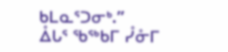ᑲᒪᓇᕐᑐᓂᒃ.”
ᐂᒐᕐ ᖃᖅᑲᒥ ᓮᓁᒥ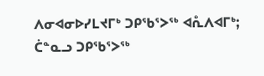ᐱᓂᐊᓂᐅᓯᒪᔪᒥᒃ ᑐᑭᖃᕐᐳᖅ ᐊᕅᐱᐊᒥᒃ; ᑖᓐᓇᓗ ᑐᑭᖃᕐᐳᖅ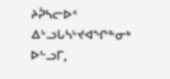ᔨᕉᓴᓕᐅᑉ ᐃᒡᓗᒐᓴᒡᔪᐊᖏᓐᓂᒃ ᐅᓪᓗᒥ,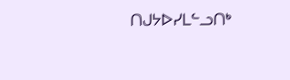ᑎᒍᔭᐅᓯᒪᓪᓗᑎᒃ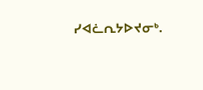ᓯᐊᓛᕆᔭᐅᔪᓂᒃ.